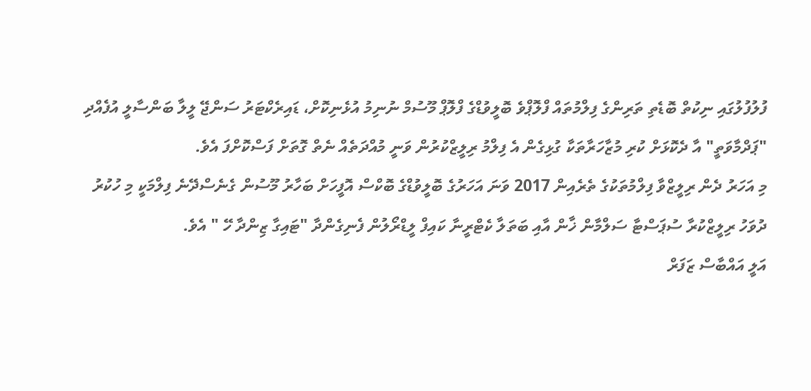ފުލުފުލުގައި ނިކުތް ބޮޑެތި ތަރިންގެ ފިލްމުތައް ފްލޮޕްވެ ބޮލީވުޑްގެ ފްލޮޕް މޫސުމް ނުނިމު އުޅެނިކޮށް، ޑައިރެކްޓަރު ސަންޖޭ ލީލާ ބަންސާލީ އުފެއްދި "ޕަދްމާވަތީ" އާ ދެކޮޅަށް ކުރި މުޒާހަރާތަކާ ގުޅިގެން އެ ފިލްމު ރިލީޒްކުރުން ވަނީ މުއްދަތެއް ނެތް ގޮތަށް ފަސްކޮށްފަ އެވެ.
މި އަހަރު ދެން ރިލީޒްވާ ފިލްމުތަކުގެ ތެރެއިން 2017 ވަނަ އަހަރުގެ ބޮލީވުޑްގެ ބޮކްސް އޮފީހަށް ބަހާރު މޫސުން ގެނެސްދޭނެ ފިލްމަކީ މި ހުކުރު ދުވަހު ރިލީޒްކުރާ ސުޕަސްޓާ ސަލްމާން ޚާން އާއި ބަތަލާ ކެޓްރީނާ ކައިފް ލީޑްރޯލުން ފެނިގެންދާ "ޓައިގާ ޒިންދާ ހޭ " އެވެ.
އަލީ އައްބާސް ޒަފަރް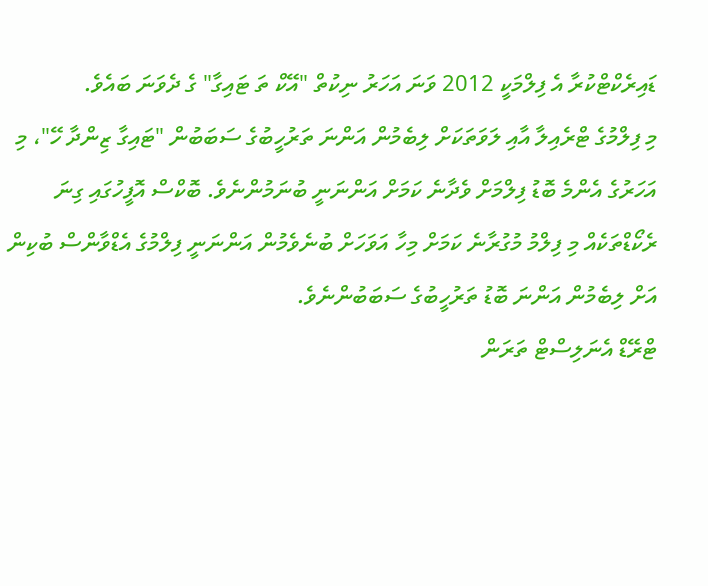ޑައިރެކްޓްކުރާ އެ ފިލްމަކީ 2012 ވަނަ އަހަރު ނިކުތް "އޭކް ތަ ޓައިގާ" ގެ ދެވަނަ ބައެވެ.
މި ފިލްމުގެ ޓްރެއިލާ އާއި ލަވަތަކަށް ލިބެމުން އަންނަ ތަރުހީބުގެ ސަބަބުން "ޓައިގާ ޒިންދާ ހޭ"، މި އަހަރުގެ އެންމެ ބޮޑު ފިލްމަށް ވެދާނެ ކަމަށް އަންނަނީ ބުނަމުންނެވެ. ބޮކްސް އޮފީހުގައި ގިނަ ރެކޯޑްތަކެއް މި ފިލްމު މުގުރާނެ ކަމަށް މިހާ އަވަހަށް ބުނެވެމުން އަންނަނީ ފިލްމުގެ އެޑްވާންސް ބުކިން އަށް ލިބެމުން އަންނަ ބޮޑު ތަރުހީބުގެ ސަބަބުންނެވެ.
ޓްރޭޑް އެނަލިސްޓް ތަރަން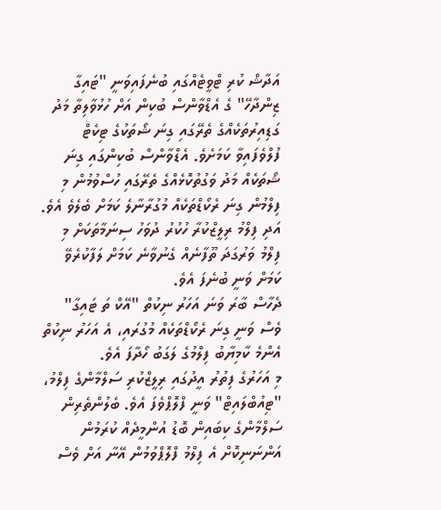އަދާޝް ކުރި ޓްވީޓެއްގައި ބުނެފައިވަނީ "ޓައިގާ ޒިންދާހޭ" ގެ އެޑްވާންސް ބުކިން އަށް ހުޅުވާލިތާ މަދު ގަޑިއިރުތަކެއްގެ ތެރޭގައި ގިނަ ޝޯތަކުގެ ޓިކެޓް ފުލްވެފައިވާ ކަމަށެވެ. އެޑްވާންސް ބުކިންގައި ގިނަ ޝޯތަކެއް މަދު ވަގުތުކޮޅެއްގެ ތެރޭގައި ހުސްވުމުން މި ފިލްމުން ގިނަ ރެކޯޑްތަކެއް މުގުރާނާލެ ކަމަށް ބެލެވެ އެވެ. އަދި ފިލްމު ރިލީޒްކުރާ ހުކުރު ދުވަހު ސިނަމާތަކަށް މި ފިލްމު ވަރުގަދަ ތޫފާނެއް ގެނުވާނެ ކަމަށް ލަފާކުރެވޭ ކަމަށް ވަނީ ބުނެފަ އެވެ.
ދެހާސް ބާރަ ވަނަ އަހަރު ނިކުތް "އޭކް ތަ ޓައިގާ" ވެސް ވަނީ ގިނަ ރެކޯޑްތަކެއް މުގުރައި، އެ އަހަރު ނިކުތް އެންމެ ކާމިޔާބު ފިލްމުގެ ލަގަބު ހޯދާފަ އެވެ.
މި އަހަރުގެ ފިތުރު އީދުގައި ރިލީޒްކުރި ސަލްމާންގެ ފިލްމު، "ޓިއުބްލައިޓް" ވަނީ ފްލޮޕްވެފަ އެވެ. ބެލުންތެރިން ސަލްމާންގެ ކިބައިން ބޮޑު އުންމީދެއް ކުރަމުން އަންނަނިކޮށް އެ ފިލްމު ފްލޮޕްވުމުން އޭނާ އަށް ވެސް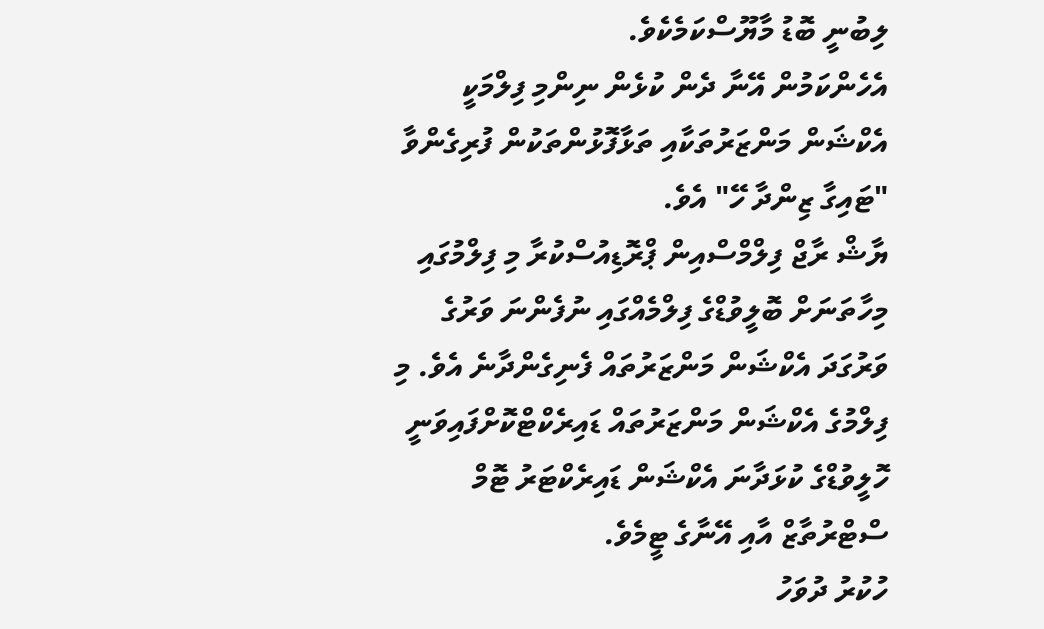ލިބުނީ ބޮޑު މާޔޫސްކަމެކެވެ.
އެހެންކަމުން އޭނާ ދެން ކުޅެން ނިންމި ފިލްމަކީ އެކްޝަން މަންޒަރުތަކާއި ތަޅާފޮޅުންތަކުން ފުރިގެންވާ "ޓައިގާ ޒިންދާ ހޭ" އެވެ.
ޔާޝް ރާޖް ފިލްމްސްއިން ޕްރޮޑިއުސްކުރާ މި ފިލްމުގައި މިހާތަނަށް ބޮލީވުޑްގެ ފިލްމެއްގައި ނުފެންނަ ވަރުގެ ވަރުގަދަ އެކްޝަން މަންޒަރުތައް ފެނިގެންދާނެ އެވެ. މި ފިލްމުގެ އެކްޝަން މަންޒަރުތައް ޑައިރެކްޓްކޮށްފައިވަނީ ހޮލީވުޑްގެ ކުޅަދާނަ އެކްޝަން ޑައިރެކްޓަރު ޓޮމް ސްޓްރުތާޒް އާއި އޭނާގެ ޓީމެވެ.
ހުކުރު ދުވަހު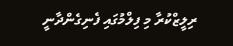ރިލީޒްކުރާ މި ފިލްމުގައި ފެނިގެންދާނީ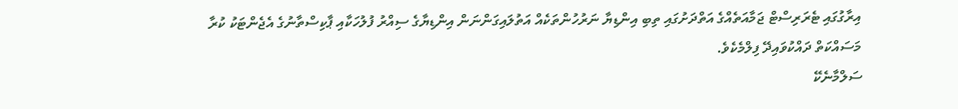އިރާގުގައި ޓެރަރިސްޓް ޖަމާއަތެއްގެ އަތްދަށުގައި ތިބި އިންޑިޔާ ނަރުހުންތަކެއް އަތުލައިގަންނަން އިންޑިޔާގެ ސިއްރު ފުލުހަކާއި ޕާކިސްތާނުގެ އެޖެންޓަކު ކުރާ މަސައްކަތް ދައްކުވައިދޭ ފިލްމެކެވެ.
ސަލްމާނެކޭ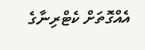އެއްގޮތަށް ކެޓްރިނާގެ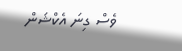ވެސް ގިނަ އެކްޝަން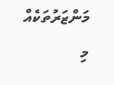މަންޒަރުތަކެއް މި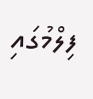ފިލްމުގައި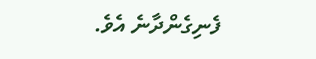ފެނިގެންދާނެ އެވެ.